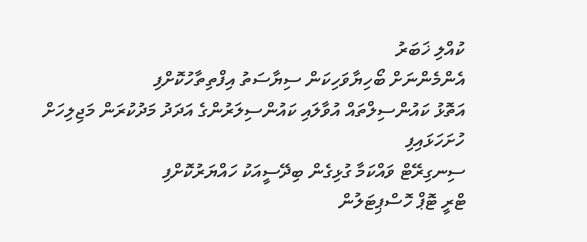ކުއްލި ޚަބަރު
އެންމެންނަށް ބޯހިޔާވަހިކަން ސިޔާސަތު އިފްތިތާހުކޮށްފި
އަތޮޅު ކައުންސިލްތައް އުވާލައި ކައުންސިލަރުންގެ އަދަދު މަދުކުރަން މަޖިލިހަށް ހުށަހަޅައިފި
ސިނގިރޭޓް ވައްކަމާ ގުޅިގެން ބިދޭސީއަކު ހައްޔަރުކޮށްފި
ޓްރީ ޓޮޕް ހޮސްޕިޓަލުން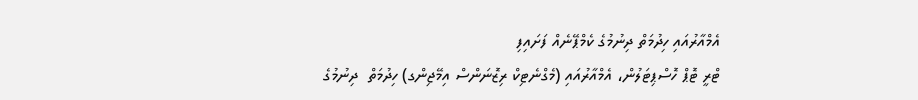އެމްއާރުއައި ހިދުމަތް ދިނުމުގެ ކެމްޕޭނެއް ފަށައިފި
ޓްރީ ޓޮޕް ހޮސްޕިޓަލުން، އެމްއާރުއައި (މެގްނެޓިކް ރިޒޮނަންސް އިމޭޖިންގ) ހިދުމަތް  ދިނުމުގެ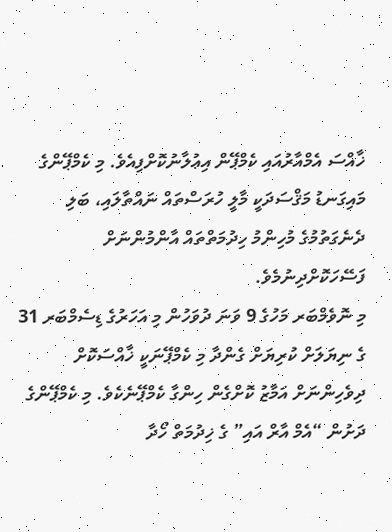ޚާއްސަ އެމްއާރުއައި ކެމްޕޭން އިޢުލާނުކޮށްފިއެވެ. މި ކެމްޕޭންގެ މައިގަނޑު މަޤްސަދަކީ މާލީ ހުރަސްތައް ނައްތާލައި، ބަލި ދެނެގަތުމުގެ މުހިންމު ހިދުމަތްތައް އާންމުންނަށް ފަސޭހަކޮށްދިނުމެވެ.
މި ނޮވެމްބަރ މަހުގެ 9 ވަނަ ދުވަހުން މި އަހަރުގެ ޑިސެމްބަރ 31 ގެ ނިޔަލަށް ކުރިޔަށް ގެންދާ މި ކެމްޕޭނަކީ ޚާއްސަކޮށް ދިވެހިންނަށް އަމާޒު ކޮށްގެން ހިންގާ ކެމްޕޭނެކެވެ. މި ކެމްޕޭންގެ ދަށުން “އެމް އާރް އައި” ގެ ޚިދުމަތް ހޯދާ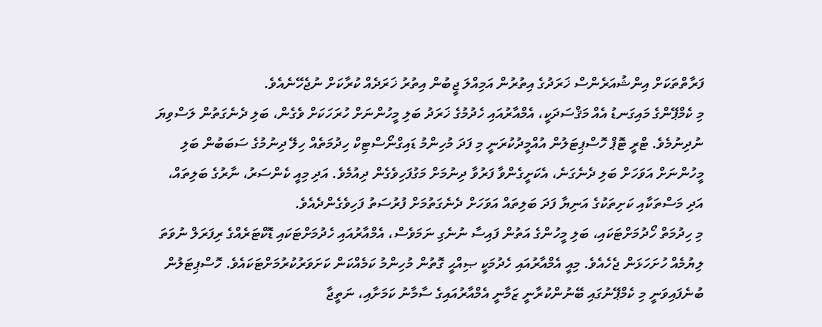ފަރާތްތަކަށް އިންޝުއަރެންސް ޚަރަދުގެ އިތުރުން އަމިއްލަ ޖީބުން އިތުރު ޚަރަދެއް ކުރާކަށް ނުޖެހޭނެއެވެ.
މި ކެމްޕޭންގެ މައިގަނޑު އެއް މަޤްސަދަކީ، އެމްއާރުއައި ހެދުމުގެ ޚަރަދު ބަލި މީހުންނަށް ހުރަހަކަށް ވެގެން، ބަލި ދެނެގަތުން ލަސްވިޔަ ނުދިނުމެވެ. ޓްރީ ޓޮޕް ހޮސްޕިޓަލުން އުއްމީދުކުރަނީ މި ފަދަ މުހިންމު ޑައިގްނޯސްޓިކް ހިދުމަތެއް ހިލޭ ދިނުމުގެ ސަބަބުން ބަލި މީހުންނަށް އަވަހަށް ބަލި ދެނެގަނެ، އެކަށީގެންވާ ފަރުވާ ދިނުމަށް މަގުފަހިވެގެން ދިއުމެވެ. އަދި މިއީ ކެންސަރު، ނާރުގެ ބަލިތައް، އަދި މަސްތަކާއި ކަށިތަކުގެ އަނިޔާ ފަދަ ބަލިތައް އަވަހަށް ދެނެގަތުމަށް ފުރުސަތު ފަހިވެގެންދެއެވެ.
މި ހިދުމަތް ހޯދުމަށްޓަކައި، ބަލި މީހުންގެ އަތުން ފައިސާ ނުނެގި ނަމަވެސް، އެމްއާރުއައި ހެދުމަށްޓަކައި ޑޮކްޓަރެއްގެ ރިފަރަލް ނުވަތަ ލިޔުމެއް ހުށަހަޅަން ޖެހެއެވެ. މިއީ އެމްއާރުއައި ހެދުމަކީ ޞިއްޙީ ގޮތުން މުހިންމު ކަމެއްކަން ކަށަވަރުކުރުމަށްޓަކައެވެ. ހޮސްޕިޓަލުން ބުނެފައިވަނީ މި ކެމްޕޭނުގައި ބޭނުންކުރާނީ ޒަމާނީ އެމްއާރުއައިގެ ސާމާނު ކަމަށާއި، ނަތީޖާ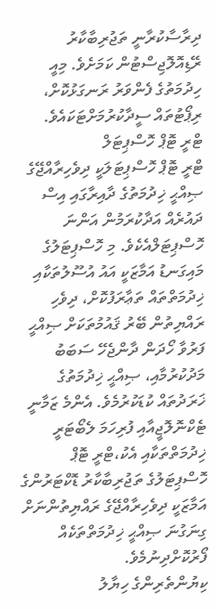ދިރާސާކުރާނީ ތަޖުރިބާކާރު ރޭޑިއޮލޮޖިސްޓުން ކަމަށެވެ. މިއީ ހިދުމަތުގެ ފެންވަރު ރަނގަޅުކޮށް، ރިޕޯޓުތައް ސީދާކުރުމަށްޓަކައެވެ.
ޓްރީ ޓޮޕް ހޮސްޕިޓަލް
ޓްރީ ޓޮޕް ހޮސްޕިޓަލަކީ ދިވެހިރާއްޖޭގެ ޞިއްޙީ ޚިދުމަތުގެ ދާއިރާގައި އިސް ދައުރެއް އަދާކުރަމުން އަންނަ ހޮސްޕިޓަލްއެކެވެ. މި ހޮސްޕިޓަލުގެ މައިގަނޑު އަމާޒަކީ އައު އުސޫލުތަކާއި ޚިދުމަތްތައް ތަޢާރަފުކޮށް، ދިވެހި ރައްޔިތުން ބޭރު ޤައުމުތަކަށް ޞިއްޙީ ފަރުވާ ހޯދަން ދާންޖެހޭ ސަބަބު މަދުކުރުމާއި، ޞިއްޙީ ޚިދުމަތުގެ ޚަރަދުތައް ކުޑަކުރުމެވެ. އެންމެ ޒަމާނީ ޓެކްނޮލޮޖީއާއި ފުރިހަމަ ލެބޯޓަރީ ޚިދުމަތްތަކާއި އެކު،ޓްރީ ޓޮޕް ހޮސްޕިޓަލުގެ ތަޖުރިބާކާރު ޑޮކްޓަރުންގެ އަމާޒަކީ ދިވެހިރާއްޖޭގެ ރައްޔިތުންނަށް ގިނަގުނަ ޞިއްޙީ ޚިދުމަތްތަކެއް ފޯރުކޮށްދިނުމެވެ.
ކިޔުންތެރިންގެ ހިޔާލު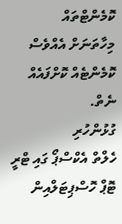ކޮމެންޓްތައް
މިހާތަނަށް އެއްވެސް ކޮމެންޓެއް ކޮށްފައެއް ނެތް.
ގުޅުންހުރި
ހެލްތް އެކްސްޕޯ ގައި ޓްރީ ޓޮޕް ހޮސްޕިޓަލްއިން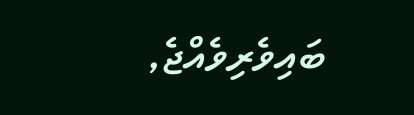ބައިވެރިވެއްޖެ,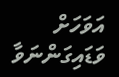އަވަހަށް ވަޑައިގަންނަވާ